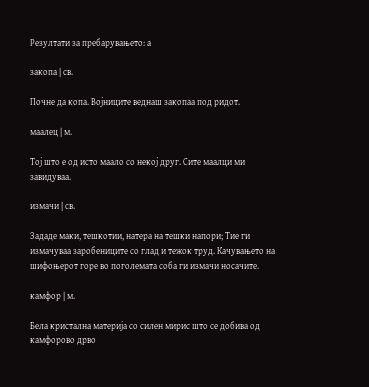Резултати за пребарувањето: а

закопа | св.

Почне да копа. Војниците веднаш закопаа под ридот.

маалец | м.

Тој што е од исто маало со некој друг. Сите маалци ми завидуваа.

измачи | св.

Зададе маки, тешкотии, натера на тешки напори; Тие ги измачуваа заробениците со глад и тежок труд. Качувањето на шифоњерот горе во поголемата соба ги измачи носачите.

камфор | м.

Бела кристална материја со силен мирис што се добива од камфорово дрво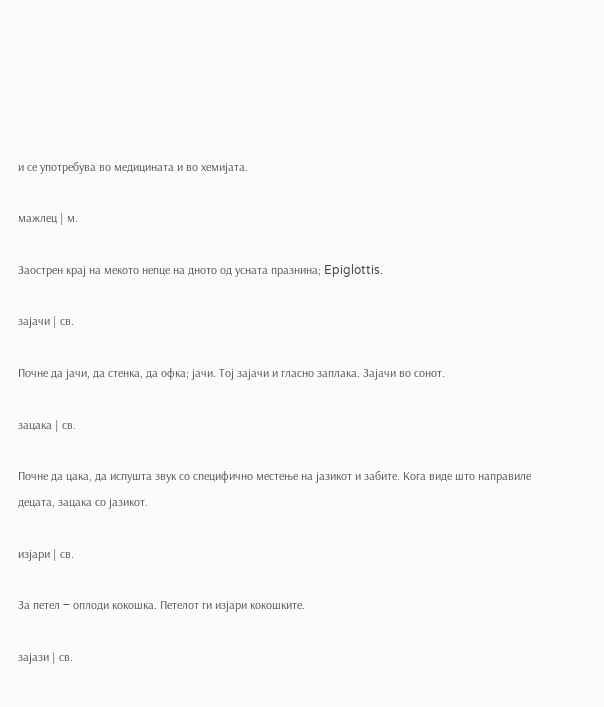и се употребува во медицината и во хемијата.

мажлец | м.

Заострен крај на мекото непце на дното од усната празнина; Epiglottis.

зајачи | св.

Почне да јачи, да стенка, да офка; јачи. Тој зајачи и гласно заплака. Зајачи во сонот.

зацака | св.

Почне да цака, да испушта звук со специфично местење на јазикот и забите. Кога виде што направиле децата, зацака со јазикот.

изјари | св.

За петел ‒ оплоди кокошка. Петелот ги изјари кокошките.

зајази | св.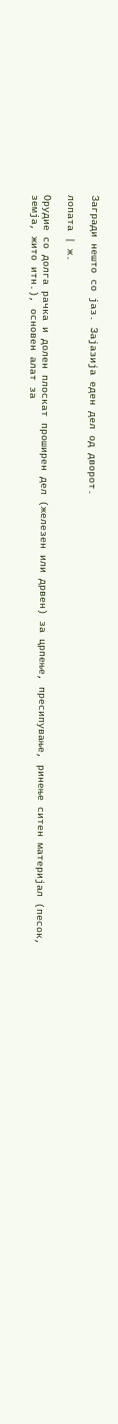Загради нешто со јаз. Зајазија еден дел од дворот.

лопата | ж.

Орудие со долга рачка и долен плоскат проширен дел (железен или дрвен) за црпење, пресипување, ринење ситен материјал (песок, земја, жито итн.), основен алат за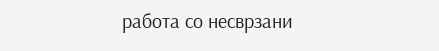работа со несврзани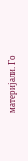материјали. Го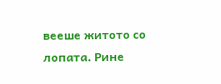вееше житото со лопата. Рине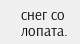снег со лопата.